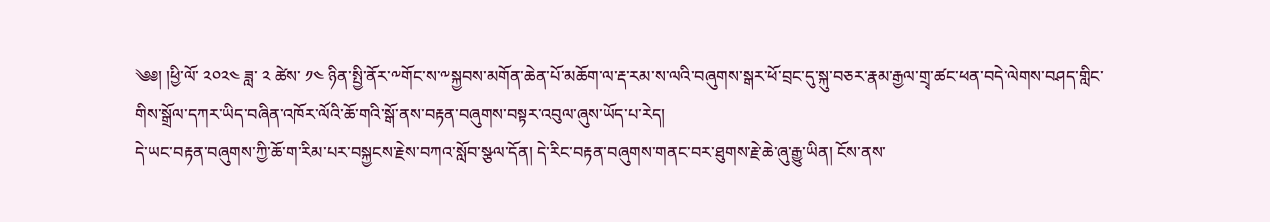༄༅། །ཕྱི་ལོ་ ༢༠༢༤ ཟླ་ ༢ ཚེས་ ༡༤ ཉིན་སྤྱི་ནོར་༸གོང་ས་༸སྐྱབས་མགོན་ཆེན་པོ་མཆོག་ལ་རྡ་རམ་ས་ལའི་བཞུགས་སྒར་ཕོ་བྲང་དུ་སྐུ་བཅར་རྣམ་རྒྱལ་གྲྭ་ཚང་ཕན་བདེ་ལེགས་བཤད་གླིང་གིས་སྒྲོལ་དཀར་ཡིད་བཞིན་འཁོར་ལོའི་ཆོ་གའི་སྒོ་ནས་བརྟན་བཞུགས་བསྟར་འབུལ་ཞུས་ཡོད་པ་རེད།
དེ་ཡང་བརྟན་བཞུགས་ཀྱི་ཆོ་ག་རིམ་པར་བསྐྱངས་རྗེས་བཀའ་སློབ་སྩལ་དོན། དེ་རིང་བརྟན་བཞུགས་གནང་བར་ཐུགས་རྗེ་ཆེ་ཞུ་རྒྱུ་ཡིན། ངོས་ནས་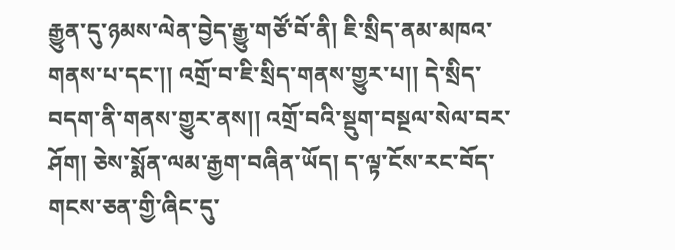རྒྱུན་དུ་ཉམས་ལེན་བྱེད་རྒྱུ་གཙོ་བོ་ནི། ཇི་སྲིད་ནམ་མཁའ་གནས་པ་དང་།། འགྲོ་བ་ཇི་སྲིད་གནས་གྱུར་པ།། དེ་སྲིད་བདག་ནི་གནས་གྱུར་ནས།། འགྲོ་བའི་སྡུག་བསྔལ་སེལ་བར་ཤོག། ཅེས་སྨོན་ལམ་རྒྱག་བཞིན་ཡོད། ད་ལྟ་ངོས་རང་བོད་གངས་ཅན་གྱི་ཞིང་དུ་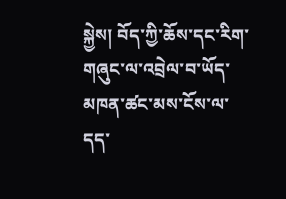སྐྱེས། བོད་ཀྱི་ཆོས་དང་རིག་གཞུང་ལ་འབྲེལ་བ་ཡོད་མཁན་ཚང་མས་ངོས་ལ་དད་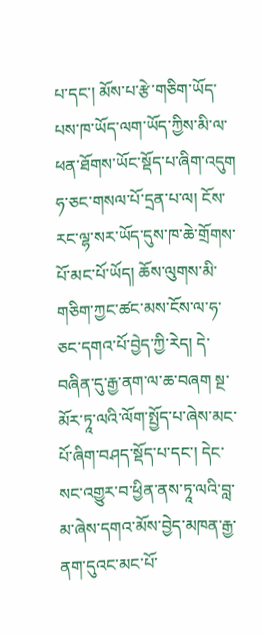པ་དང་། མོས་པ་རྩེ་གཅིག་ཡོད་པས་ཁ་ཡོད་ལག་ཡོད་ཀྱིས་མི་ལ་ཕན་ཐོགས་ཡོང་སྡོད་པ་ཞིག་འདུག ཧ་ཅང་གསལ་པོ་དྲན་པ་ལ། ངོས་རང་ལྷ་སར་ཡོད་དུས་ཁ་ཆེ་གྲོགས་པོ་མང་པོ་ཡོད། ཆོས་ལུགས་མི་གཅིག་ཀྱང་ཚང་མས་ངོས་ལ་ཧ་ཅང་དགའ་པོ་བྱེད་ཀྱི་རེད། དེ་བཞིན་དུ་རྒྱ་ནག་ལ་ཆ་བཞག སྔ་མོར་ཏཱ་ལའི་ལོག་སྤྱོད་པ་ཞེས་མང་པོ་ཞིག་བཤད་སྡོད་པ་དང་། དེང་སང་འགྱུར་བ་ཕྱིན་ནས་ཏཱ་ལའི་བླ་མ་ཞེས་དགའ་མོས་བྱེད་མཁན་རྒྱ་ནག་དུའང་མང་པོ་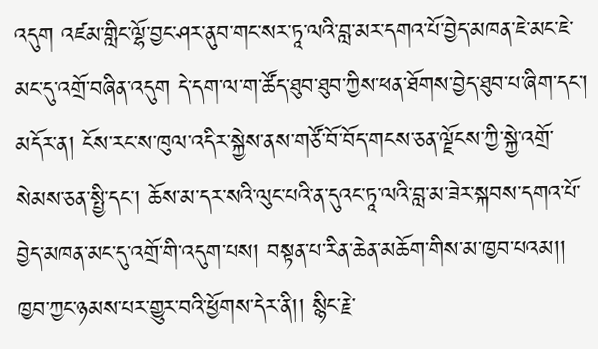འདུག འཛམ་གླིང་ལྷོ་བྱང་ཤར་ནུབ་གང་སར་ཏཱ་ལའི་བླ་མར་དགའ་པོ་བྱེད་མཁན་ཇེ་མང་ཇེ་མང་དུ་འགྲོ་བཞིན་འདུག དེ་དག་ལ་ག་ཚོད་ཐུབ་ཐུབ་ཀྱིས་ཕན་ཐོགས་བྱེད་ཐུབ་པ་ཞིག་དང་། མདོར་ན། ངོས་རང་ས་ཁུལ་འདིར་སྐྱེས་ནས་གཙོ་བོ་བོད་གངས་ཅན་ལྗོངས་ཀྱི་སྐྱེ་འགྲོ་སེམས་ཅན་སྤྱི་དང་། ཆོས་མ་དར་སའི་ལུང་པའི་ན་དུའང་ཏཱ་ལའི་བླ་མ་ཟེར་སྐབས་དགའ་པོ་བྱེད་མཁན་མང་དུ་འགྲོ་གི་འདུག་པས། བསྟན་པ་རིན་ཆེན་མཆོག་གིས་མ་ཁྱབ་པའམ།། ཁྱབ་ཀྱང་ཉམས་པར་གྱུར་བའི་ཕྱོགས་དེར་ནི།། སྙིང་རྗེ་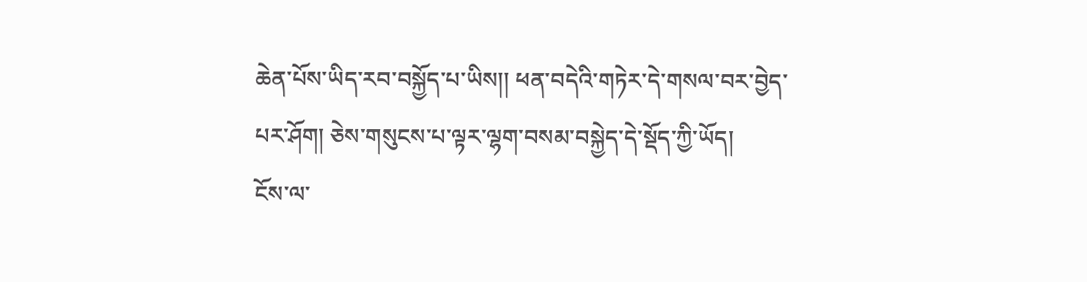ཆེན་པོས་ཡིད་རབ་བསྐྱོད་པ་ཡིས།། ཕན་བདེའི་གཏེར་དེ་གསལ་བར་བྱེད་པར་ཤོག། ཅེས་གསུངས་པ་ལྟར་ལྷག་བསམ་བསྐྱེད་དེ་སྡོད་ཀྱི་ཡོད།
ངོས་ལ་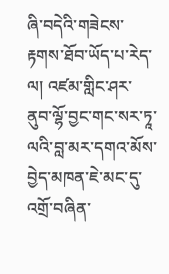ཞི་བདེའི་གཟེངས་རྟགས་ཐོབ་ཡོད་པ་རེད་ལ། འཛམ་གླིང་ཤར་ནུབ་ལྷོ་བྱང་གང་སར་ཏཱ་ལའི་བླ་མར་དགའ་མོས་བྱེད་མཁན་ཇེ་མང་དུ་འགྲོ་བཞིན་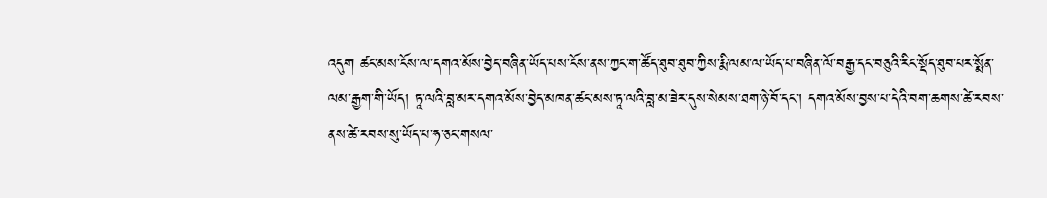འདུག ཚང་མས་ངོས་ལ་དགའ་མོས་བྱེད་བཞིན་ཡོད་པས་ངོས་ནས་ཀྱང་ག་ཚོད་ཐུབ་ཐུབ་ཀྱིས་རྨི་ལམ་ལ་ཡོད་པ་བཞིན་ལོ་བརྒྱ་དང་བཅུའི་རིང་སྡོད་ཐུབ་པར་སྨོན་ལམ་རྒྱག་གི་ཡོད། ཏཱ་ལའི་བླ་མར་དགའ་མོས་བྱེད་མཁན་ཚང་མས་ཏཱ་ལའི་བླ་མ་ཟེར་དུས་སེམས་ཐག་ཉེ་བོ་དང་། དགའ་མོས་བྱས་པ་དེའི་བག་ཆགས་ཚེ་རབས་ནས་ཚེ་རབས་སུ་ཡོད་པ་ཧ་ཅང་གསལ་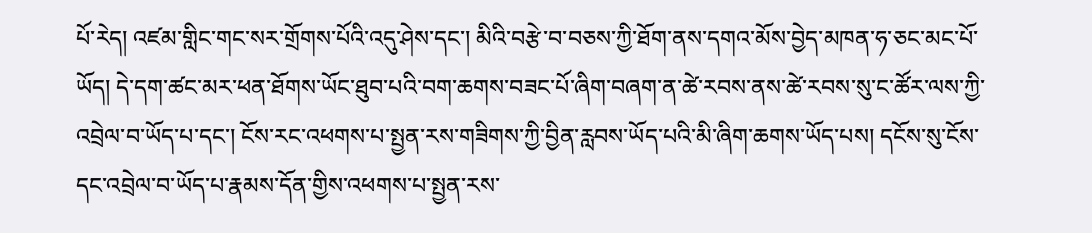པོ་རེད། འཛམ་གླིང་གང་སར་གྲོགས་པོའི་འདུ་ཤེས་དང་། མིའི་བརྩེ་བ་བཅས་ཀྱི་ཐོག་ནས་དགའ་མོས་བྱེད་མཁན་ཧ་ཅང་མང་པོ་ཡོད། དེ་དག་ཚང་མར་ཕན་ཐོགས་ཡོང་ཐུབ་པའི་བག་ཆགས་བཟང་པོ་ཞིག་བཞག་ན་ཚེ་རབས་ནས་ཚེ་རབས་སུ་ང་ཚོར་ལས་ཀྱི་འབྲེལ་བ་ཡོད་པ་དང་། ངོས་རང་འཕགས་པ་སྤྱན་རས་གཟིགས་ཀྱི་བྱིན་རླབས་ཡོད་པའི་མི་ཞིག་ཆགས་ཡོད་པས། དངོས་སུ་ངོས་དང་འབྲེལ་བ་ཡོད་པ་རྣམས་དོན་གྱིས་འཕགས་པ་སྤྱན་རས་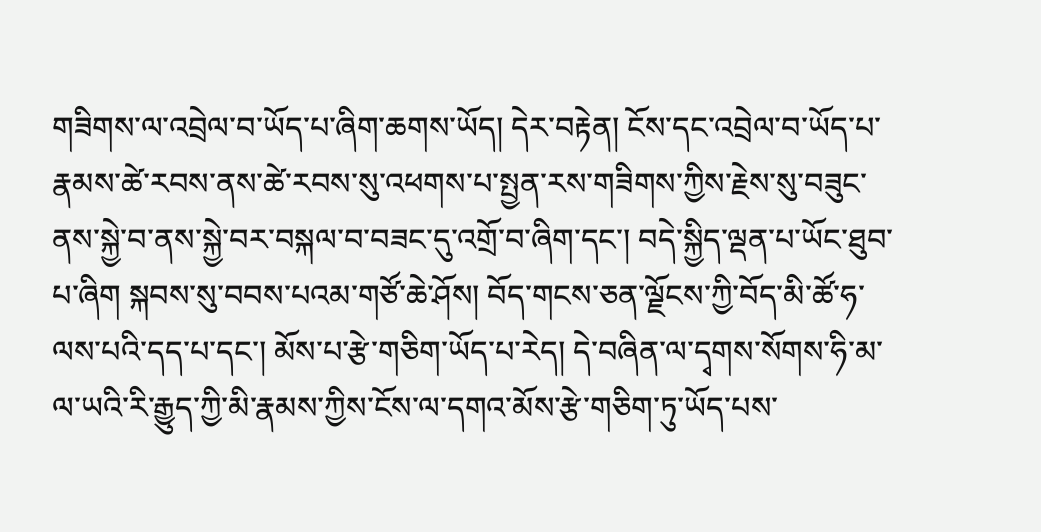གཟིགས་ལ་འབྲེལ་བ་ཡོད་པ་ཞིག་ཆགས་ཡོད། དེར་བརྟེན། ངོས་དང་འབྲེལ་བ་ཡོད་པ་རྣམས་ཚེ་རབས་ནས་ཚེ་རབས་སུ་འཕགས་པ་སྤྱན་རས་གཟིགས་ཀྱིས་རྗེས་སུ་བཟུང་ནས་སྐྱེ་བ་ནས་སྐྱེ་བར་བསྐལ་བ་བཟང་དུ་འགྲོ་བ་ཞིག་དང་། བདེ་སྐྱིད་ལྡན་པ་ཡོང་ཐུབ་པ་ཞིག སྐབས་སུ་བབས་པའམ་གཙོ་ཆེ་ཤོས། བོད་གངས་ཅན་ལྗོངས་ཀྱི་བོད་མི་ཚོ་ཧ་ལས་པའི་དད་པ་དང་། མོས་པ་རྩེ་གཅིག་ཡོད་པ་རེད། དེ་བཞིན་ལ་དྭགས་སོགས་ཧི་མ་ལ་ཡའི་རི་རྒྱུད་ཀྱི་མི་རྣམས་ཀྱིས་ངོས་ལ་དགའ་མོས་རྩེ་གཅིག་ཏུ་ཡོད་པས་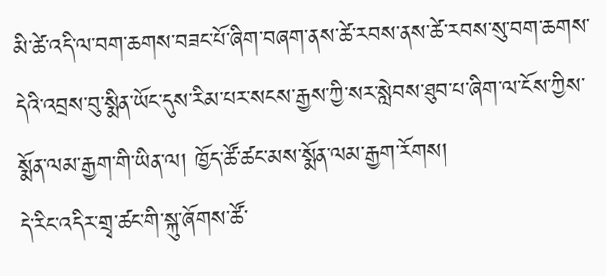མི་ཚེ་འདི་ལ་བག་ཆགས་བཟང་པོ་ཞིག་བཞག་ནས་ཚེ་རབས་ནས་ཚེ་རབས་སུ་བག་ཆགས་དེའི་འབྲས་བུ་སྨིན་ཡོང་དུས་རིམ་པར་སངས་རྒྱས་ཀྱི་སར་སླེབས་ཐུབ་པ་ཞིག་ལ་ངོས་ཀྱིས་སྨོན་ལམ་རྒྱག་གི་ཡིན་ལ། ཁྱོད་ཚོ་ཚང་མས་སྨོན་ལམ་རྒྱག་རོགས།
དེ་རིང་འདིར་གྲྭ་ཚང་གི་སྐུ་ཞོགས་ཚོ་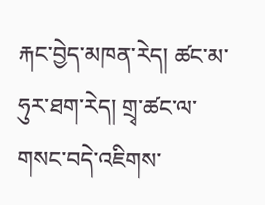རྐང་བྱེད་མཁན་རེད། ཚང་མ་ཧུར་ཐག་རེད། གྲྭ་ཚང་ལ་གསང་བདེ་འཇིགས་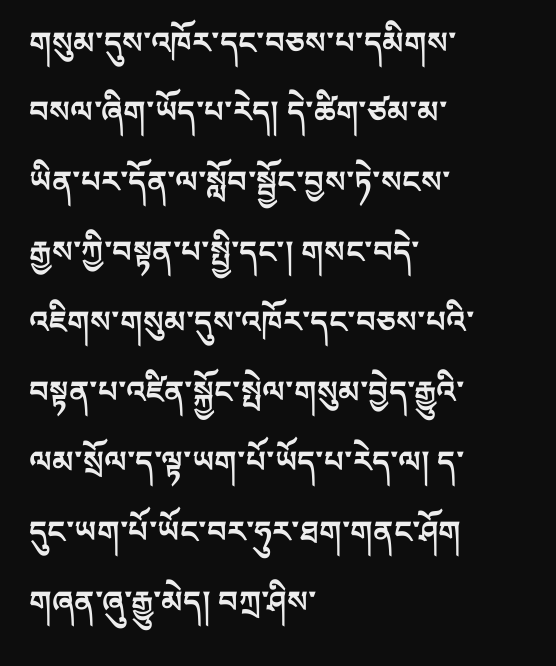གསུམ་དུས་འཁོར་དང་བཅས་པ་དམིགས་བསལ་ཞིག་ཡོད་པ་རེད། དེ་ཚིག་ཙམ་མ་ཡིན་པར་དོན་ལ་སློབ་སྦྱོང་བྱས་ཏེ་སངས་རྒྱས་ཀྱི་བསྟན་པ་སྤྱི་དང་། གསང་བདེ་འཇིགས་གསུམ་དུས་འཁོར་དང་བཅས་པའི་བསྟན་པ་འཛིན་སྐྱོང་སྤེལ་གསུམ་བྱེད་རྒྱུའི་ལམ་སྲོལ་ད་ལྟ་ཡག་པོ་ཡོད་པ་རེད་ལ། ད་དུང་ཡག་པོ་ཡོང་བར་ཧུར་ཐག་གནང་ཤོག གཞན་ཞུ་རྒྱུ་མེད། བཀྲ་ཤིས་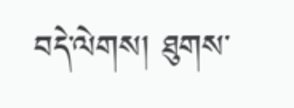བདེ་ལེགས། ཐུགས་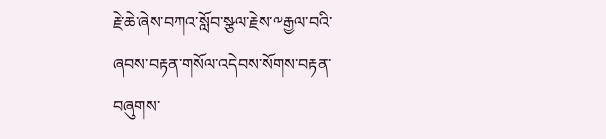རྗེ་ཆེ་ཞེས་བཀའ་སློབ་སྩལ་རྗེས་༸རྒྱལ་བའི་ཞབས་བརྟན་གསོལ་འདེབས་སོགས་བརྟན་བཞུགས་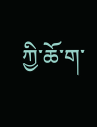ཀྱི་ཆོ་ག་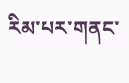རིམ་པར་གནང་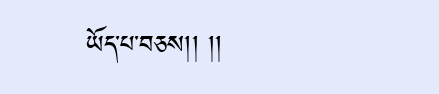ཡོད་པ་བཅས།། །།